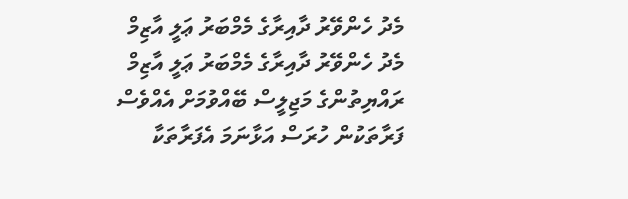މެދު ހެންވޭރު ދާއިރާގެ މެމްބަރު ޢަލީ އާޒިމް
މެދު ހެންވޭރު ދާއިރާގެ މެމްބަރު ޢަލީ އާޒިމް
ރައްޔިތުންގެ މަޖިލީސް ބޭއްވުމަށް އެއްވެސް ފަރާތަކުން ހުރަސް އަޅާނަމަ އެފަރާތަކާ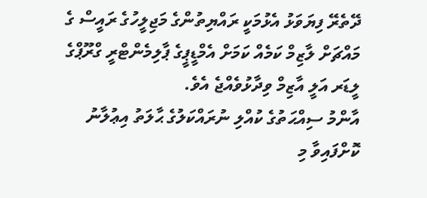ދޭތެރޭ ފިޔަވަޅު އެޅުމަކީ ރައްޔިތުންގެ މަޖިލީހުގެ ރައީސް ގެ މައްޗަށް ލާޒިމް ކަމެއް ކަމަށް އެމްޑީޕީގެ ޕާލިމެންޓްރީ ގްރޫޕްގެ ލީޑަރ އަލީ އާޒިމް ވިދާޅުވެއްޖެ އެވެ.
އާންމު ސިއްޙަތުގެ ކުއްލި ނުރައްކަލުގެ ޙާލަތު އިޢުލާނު ކޮށްފައިވާ މި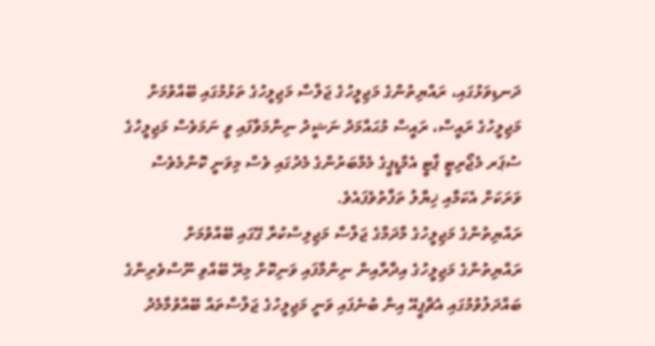ދަނޑިވަޅުގައި، ރައްޔިތުންގެ މަޖިލީހުގެ ޖަލްސާ މަޖިލީހުގެ ތަޅުމުގައި ބޭއްވުމަށް މަޖިލީހުގެ ރައީސް، ރައީސް މުޙައްމަދު ނަޝީދު ނިންމަވާފައި ވީ ނަމަވެސް މަޖިލީހުގެ ސުޕަރ މެޖޯރިޓީ ޕާޓީ އެމްޑީޕީގެ މެމްބަރުންގެ މެދުގައި ވެސް މިވަނީ ކޮންމެވެސް ވަރަކަށް އެކަމާއި ޚިޔާލު ތަފާތުވެފައެވެ.
ރައްޔިތުންގެ މަޖިލީހުގެ މާދަމާގެ ޖަލްސާ މަޖިލިސްކުރާ ގޭގައި ބޭއްވުމަށް ރައްޔިތުންގެ މަޖިލީހުގެ އިދާރާއިން ނިންމާފައި ވަނިކޮށް މިރޭ ބޭއްވި ނޫސްވެރިންގެ ބައްދަލުވުމުގައި އެޗްޕީއޭ އިން ބުނެފައި ވަނީ މަޖިލީހުގެ ޖަލްސާތައް ބޭއްވުމާމެދު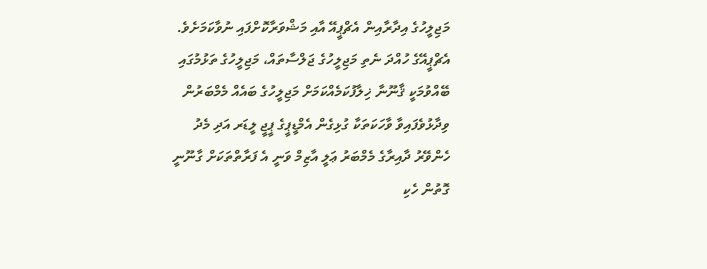މަޖިލީހުގެ އިދާރާއިން އެޗްޕީއޭ އާއި މަޝްވަރާކޮށްފައި ނުވާކަމަށެވެ.
އެޗްޕީއޭގެ ހުއްދަ ނެތި މަޖިލީހުގެ ޖަލްސާތައް، މަޖިލީހުގެ ތަޅުމުގައި ބޭއްވުމަކީ ޤާނޫނާ ޚިލާފުކަމެއްކަމަށް މަޖިލީހުގެ ބައެއް މެމްބަރުން ވިދާޅުވެފައިވާ ވާހަކަތަކާ ގުޅިގެން އެމްޑީޕީގެ ޕީޖީ ލީޑަރ އަދި މެދު ހެންވޭރު ދާއިރާގެ މެމްބަރު ޢަލީ އާޒިމް ވަނީ އެ ފަރާތްތަކަށް ގާނޫނީ ގޮތުން ހެކި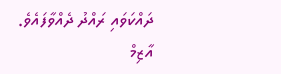ދައްކަވައި ރައްދު ދެއްވާފައެވެ.
އާޒިމް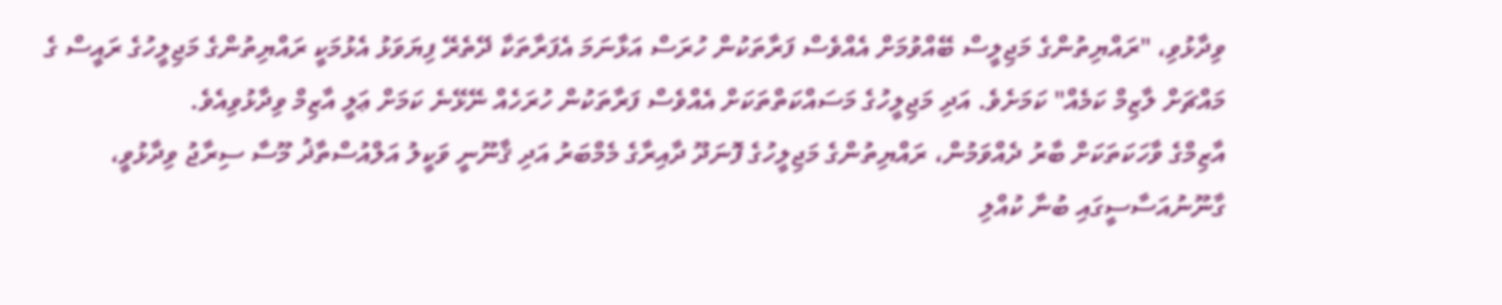ވިދާޅުވި، "ރައްޔިތުންގެ މަޖިލީސް ބޭއްވުމަށް އެއްވެސް ފަރާތަކުން ހުރަސް އަޅާނަމަ އެފަރާތަކާ ދޭތެރޭ ފިޔަވަޅު އެޅުމަކީ ރައްޔިތުންގެ މަޖިލީހުގެ ރައީސް ގެ މައްޗަށް ލާޒިމް ކަމެއް" ކަމަށެވެ. އަދި މަޖިލީހުގެ މަސައްކަތްތަކަށް އެއްވެސް ފަރާތަކުން ހުރަހެއް ނޭޅޭނެ ކަމަށް ޢަލީ އާޒިމް ވިދާޅުވިއެވެ.
އާޒިމްގެ ވާހަކަތަކަށް ބާރު ދެއްވަމުން، ރައްޔިތުންގެ މަޖިލީހުގެ ފޮނަދޫ ދާއިރާގެ މެމްބަރު އަދި ޤާނޫނީ ވަކީލު އަލްއުސްތާޛު މޫސާ ސިރާޖު ވިދާޅުވީ، ގާނޫނުއަސާސީގައި ބުނާ ކުއްލި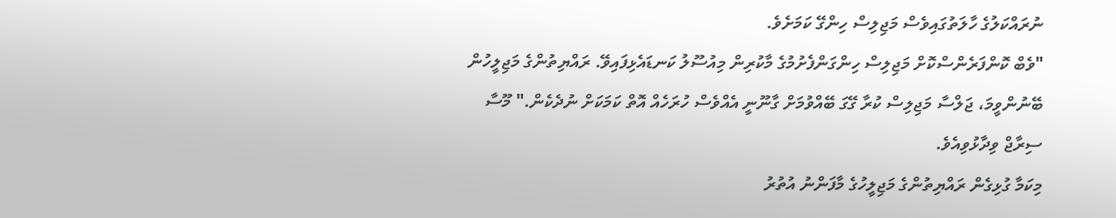ނުރައްކަލުގެ ހާލަތުގައިވެސް މަޖިލިސް ހިންގޭ ކަމަށެވެ.
"ވެބް ކޮންފަރެންސްކޮށް މަޖިލިސް ހިންގަންފެށުމުގެ މާކުރިން މިއުސޫލު ކަނޑައެޅިފައިވޭ. ރައްޔިތުންގެ މަޖިލީހުން ބޭނުންވީމަ، ޖަލްސާ މަޖިލިސް ކުރާ ގޭގަ ބޭއްވުމަށް ގާނޫނީ އެއްވެސް ހުރަހެއް އޮތް ކަމަކަށް ނުދެކެން." މޫސާ ސިރާޖް ވިދާޅުވިއެވެ.
މިކަމާ ގުޅިގެން ރައްޔިތުންގެ މަޖިލީހުގެ މާފަންނު އުތުރު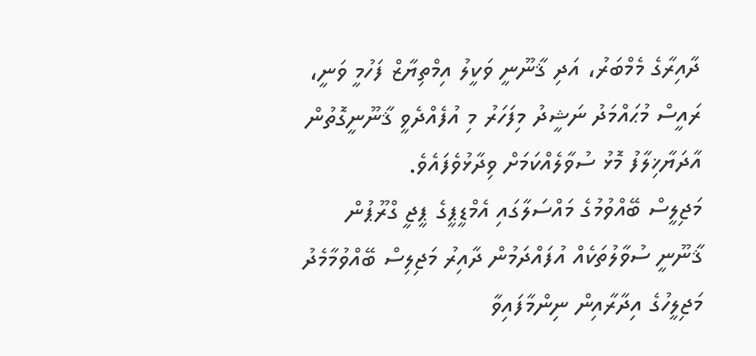ދާއިރާގެ މެމްބަރު، އަދި ޤާނޫނީ ވަކީލު އިމްތިޔާޒް ފަހުމީ ވަނީ، ރައީސް މުޙައްމަދު ނަޝީދު މިފަހަރު މި އުފެއްދެވީ ޤާނޫނީގޮތުން އާދަޔާޚިލާފު މޮޅު ސުވާލެއްކަމަށް ވިދާޅުވެފައެވެ.
މަޖިލީސް ބޭއްވުމުގެ މައްސަލާގައި އެމްޑީޕީގެ ޕީޖީ ގްރޫޕުން ޤާނޫނީ ސުވާލުތަކެއް އުފައްދަމުން ދާއިރު މަޖިލިސް ބޭއްވުމާމެދު މަޖިލީހުގެ އިދާރާއިން ނިންމާފައިވާ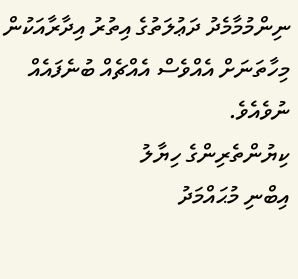ނިންމުމާމެދު ދަޢުލަތުގެ އިތުރު އިދާރާއަކުން މިހާތަނަށް އެއްވެސް އެއްޗެއް ބުނެފައެއް ނުވެއެވެ.
ކިޔުންތެރިންގެ ހިޔާލު
އިބްނި މުޙައްމަދު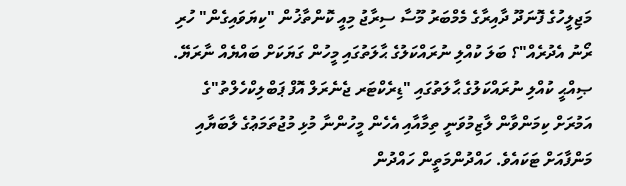މަޖިލީހުގެ ފޮނަދޫ ދާއިރާގެ މެމްބަރު މޫސާ ސިރާޖު މިއީ ކޮންތާޚުން "ކިޔަވައިގެން" ހުރި ރޯނު އެދުރެއް"؟ ބަލަ ކުއްލި ނުރައްކަލުގެ ޙާލަތުގައި މީހުން ގަޔަކަށް ބައްޔެއް ނާރަޔޭ. ޞިއްޙީ ކުއްލި ނުރައްކަލުގެ ޙާލަތުގައި "ޑިރެކްޓަރ ޖެނެރަލް އޮފް ޕަބްލިކްހެލްތު"ގެ އަމުރަށް ކިމަންވާން ލާޒިމުވަނީ ތިމާއާއި އެހެން މީހުންނާ މުޅި މުޖުތަމަޢުގެ ލާބަޔާއި މަންފާއަށް ޓަކައެވެ. ހައްދުންމަތީން ހައްދުން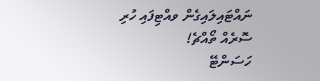ނައްޓައިލައިގެން ވއްޓިފައި ހުރި ސޮރެއް ތޯއްޗެ!
ހަސަންޓޭ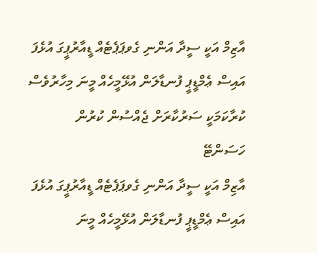އާޒިމް އަކީ ސީދާ އަންނި ގެވޕަޕެޓެއް ޑީއާރުޕީގަ އުޅެފަ އައިސް ޢެމްޑީޕީ ފުނޑާލަން އުޅޭމީހެއް މީނަ މިހާރުވެސް ކުރާކަމަކީ ސަރުކާރަށް ޖެއްސުން ކުރުން
ހަސަންޓޭ
އާޒިމް އަކީ ސީދާ އަންނި ގެވޕަޕެޓެއް ޑީއާރުޕީގަ އުޅެފަ އައިސް ޢެމްޑީޕީ ފުނޑާލަން އުޅޭމީހެއް މީނަ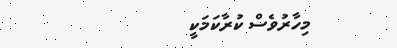މިހާރުވެސް ކުރާކަމަކީ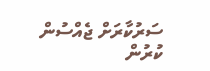ސަރުކާރަށް ޖެއްސުން ކުރުން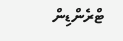ޓްރެންޑިން